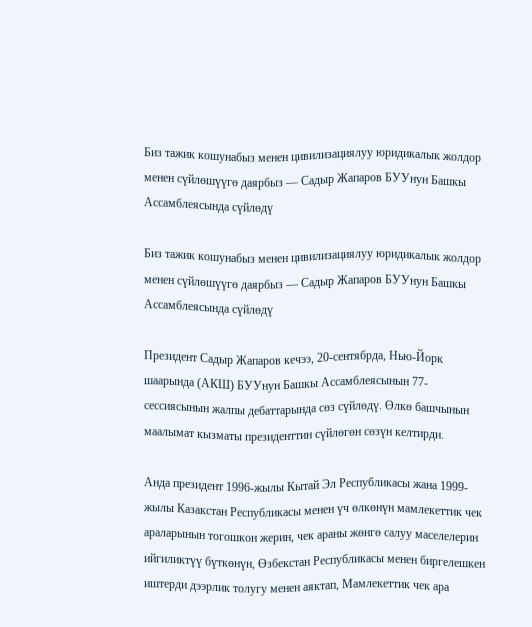Биз тажик кошунабыз менен цивилизациялуу юридикалык жолдор менен сүйлөшүүгө даярбыз — Садыр Жапаров БУУнун Башкы Ассамблеясында сүйлөдү

Биз тажик кошунабыз менен цивилизациялуу юридикалык жолдор менен сүйлөшүүгө даярбыз — Садыр Жапаров БУУнун Башкы Ассамблеясында сүйлөдү

Президент Садыр Жапаров кечээ, 20-сентябрда, Нью-Йорк шаарында (АКШ) БУУнун Башкы Ассамблеясынын 77-сессиясынын жалпы дебаттарында сөз сүйлөдү. Өлкө башчынын маалымат кызматы президенттин сүйлөгөн сөзүн келтирди.

Анда президент 1996-жылы Кытай Эл Республикасы жана 1999-жылы Казакстан Республикасы менен үч өлкөнүн мамлекеттик чек араларынын тогошкон жерин, чек араны жөнгө салуу маселелерин ийгиликтүү бүткөнүн, Өзбекстан Республикасы менен биргелешкен иштерди дээрлик толугу менен аяктап, Мамлекеттик чек ара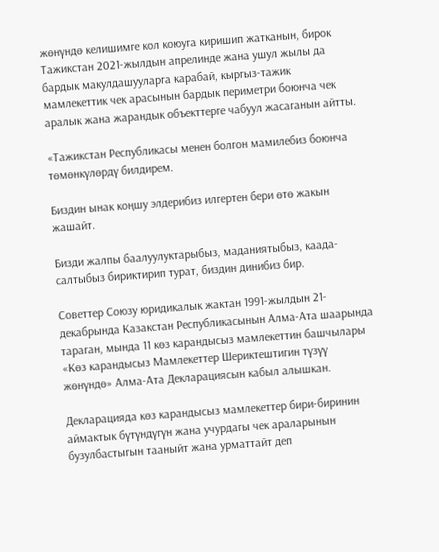жөнүндө келишимге кол коюуга киришип жатканын, бирок Тажикстан 2021-жылдын апрелинде жана ушул жылы да бардык макулдашууларга карабай, кыргыз-тажик мамлекеттик чек арасынын бардык периметри боюнча чек аралык жана жарандык объекттерге чабуул жасаганын айтты.

«Тажикстан Республикасы менен болгон мамилебиз боюнча төмөнкүлөрдү билдирем.

Биздин ынак коңшу элдерибиз илгертен бери өтө жакын жашайт.

Бизди жалпы баалуулуктарыбыз, маданиятыбыз, каада-салтыбыз бириктирип турат, биздин динибиз бир.

Советтер Союзу юридикалык жактан 1991-жылдын 21-декабрында Казакстан Республикасынын Алма-Ата шаарында тараган, мында 11 көз карандысыз мамлекеттин башчылары «Көз карандысыз Мамлекеттер Шериктештигин түзүү жөнүндө» Алма-Ата Декларациясын кабыл алышкан.

Декларацияда көз карандысыз мамлекеттер бири-биринин аймактык бүтүндүгүн жана учурдагы чек араларынын бузулбастыгын тааныйт жана урматтайт деп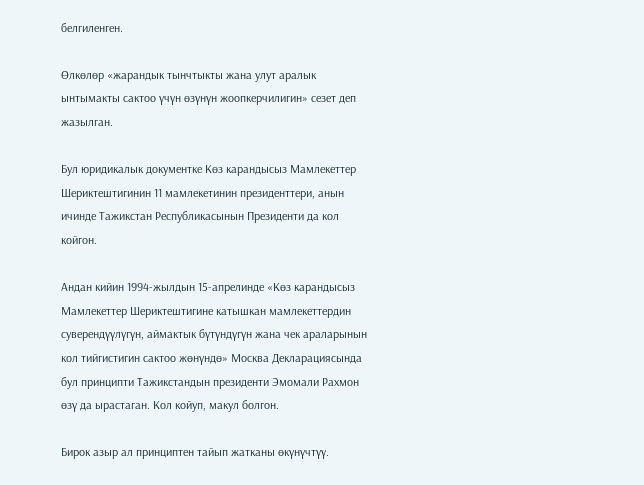белгиленген.

Өлкөлөр «жарандык тынчтыкты жана улут аралык ынтымакты сактоо үчүн өзүнүн жоопкерчилигин» сезет деп жазылган.

Бул юридикалык документке Көз карандысыз Мамлекеттер Шериктештигинин 11 мамлекетинин президенттери, анын ичинде Тажикстан Республикасынын Президенти да кол койгон.

Андан кийин 1994-жылдын 15-апрелинде «Көз карандысыз Мамлекеттер Шериктештигине катышкан мамлекеттердин суверендүүлүгүн, аймактык бүтүндүгүн жана чек араларынын кол тийгистигин сактоо жөнүндө» Москва Декларациясында бул принципти Тажикстандын президенти Эмомали Рахмон өзү да ырастаган. Кол койуп, макул болгон.

Бирок азыр ал принциптен тайып жатканы өкүнүчтүү.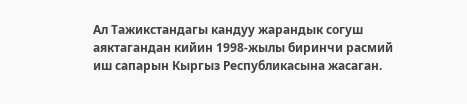Ал Тажикстандагы кандуу жарандык согуш аяктагандан кийин 1998-жылы биринчи расмий иш сапарын Кыргыз Республикасына жасаган.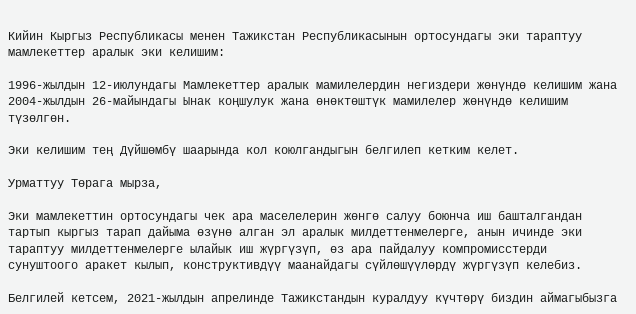Кийин Кыргыз Республикасы менен Тажикстан Республикасынын ортосундагы эки тараптуу мамлекеттер аралык эки келишим:

1996-жылдын 12-июлундагы Мамлекеттер аралык мамилелердин негиздери жөнүндө келишим жана 2004-жылдын 26-майындагы Ынак коңшулук жана өнөктөштүк мамилелер жөнүндө келишим түзөлгөн.

Эки келишим тең Дүйшөмбү шаарында кол коюлгандыгын белгилеп кетким келет.

Урматтуу Төрага мырза,

Эки мамлекеттин ортосундагы чек ара маселелерин жөнгө салуу боюнча иш башталгандан тартып кыргыз тарап дайыма өзүнө алган эл аралык милдеттенмелерге, анын ичинде эки тараптуу милдеттенмелерге ылайык иш жүргүзүп, өз ара пайдалуу компромисстерди сунуштоого аракет кылып, конструктивдүү маанайдагы сүйлөшүүлөрдү жүргүзүп келебиз.

Белгилей кетсем, 2021-жылдын апрелинде Тажикстандын куралдуу күчтөрү биздин аймагыбызга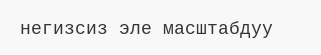негизсиз эле масштабдуу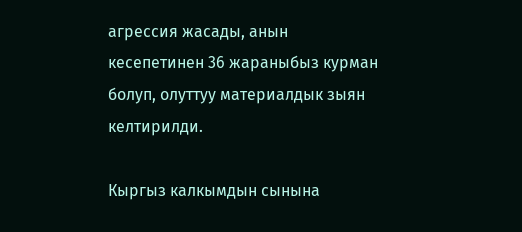агрессия жасады, анын кесепетинен 36 жараныбыз курман болуп, олуттуу материалдык зыян келтирилди.

Кыргыз калкымдын сынына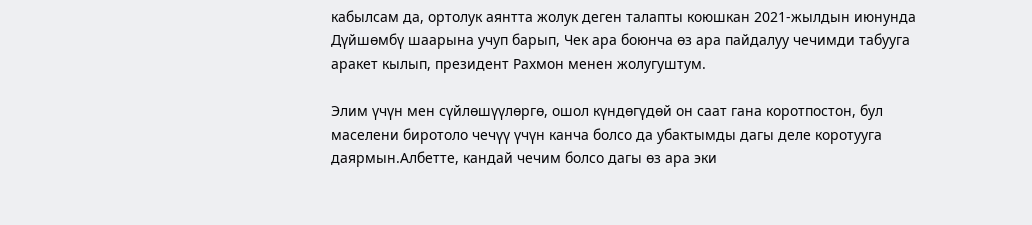кабылсам да, ортолук аянтта жолук деген талапты коюшкан 2021-жылдын июнунда Дүйшөмбү шаарына учуп барып, Чек ара боюнча өз ара пайдалуу чечимди табууга аракет кылып, президент Рахмон менен жолугуштум.

Элим үчүн мен сүйлөшүүлөргө, ошол күндөгүдөй он саат гана коротпостон, бул маселени биротоло чечүү үчүн канча болсо да убактымды дагы деле коротууга даярмын.Албетте, кандай чечим болсо дагы өз ара эки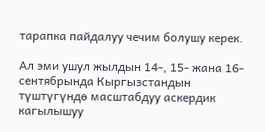тарапка пайдалуу чечим болушу керек.

Ал эми ушул жылдын 14-, 15- жана 16-сентябрында Кыргызстандын түштүгүндө масштабдуу аскердик кагылышуу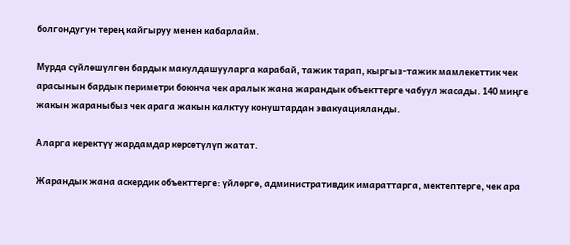болгондугун терең кайгыруу менен кабарлайм.

Мурда сүйлөшүлгөн бардык макулдашууларга карабай, тажик тарап, кыргыз-тажик мамлекеттик чек арасынын бардык периметри боюнча чек аралык жана жарандык объекттерге чабуул жасады. 140 миңге жакын жараныбыз чек арага жакын калктуу конуштардан эвакуацияланды.

Аларга керектүү жардамдар көрсөтүлүп жатат.

Жарандык жана аскердик объекттерге: үйлөргө, административдик имараттарга, мектептерге, чек ара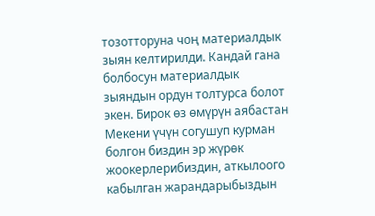тозотторуна чоң материалдык зыян келтирилди. Кандай гана болбосун материалдык зыяндын ордун толтурса болот экен. Бирок өз өмүрүн аябастан Мекени үчүн согушуп курман болгон биздин эр жүрөк жоокерлерибиздин, аткылоого кабылган жарандарыбыздын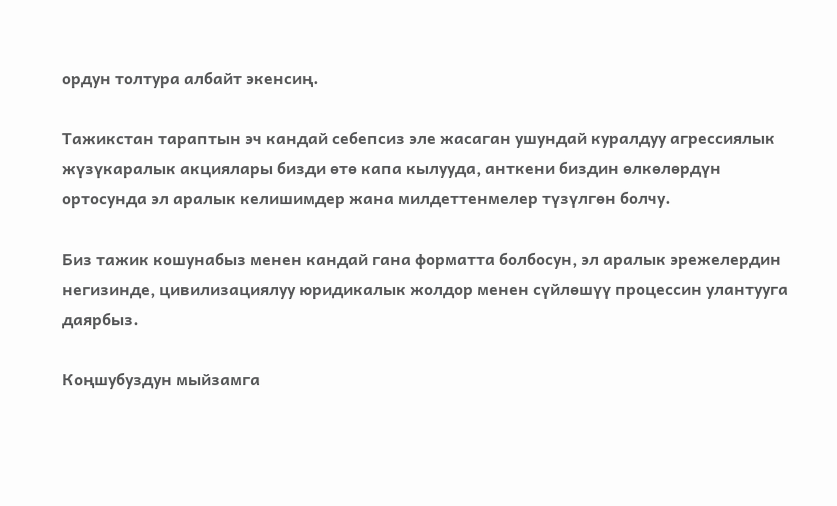ордун толтура албайт экенсиң.

Тажикстан тараптын эч кандай себепсиз эле жасаган ушундай куралдуу агрессиялык жүзүкаралык акциялары бизди өтө капа кылууда, анткени биздин өлкөлөрдүн ортосунда эл аралык келишимдер жана милдеттенмелер түзүлгөн болчу.

Биз тажик кошунабыз менен кандай гана форматта болбосун, эл аралык эрежелердин негизинде, цивилизациялуу юридикалык жолдор менен сүйлөшүү процессин улантууга даярбыз.

Коңшубуздун мыйзамга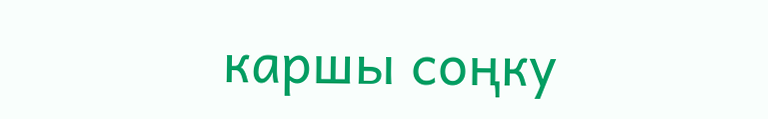каршы соңку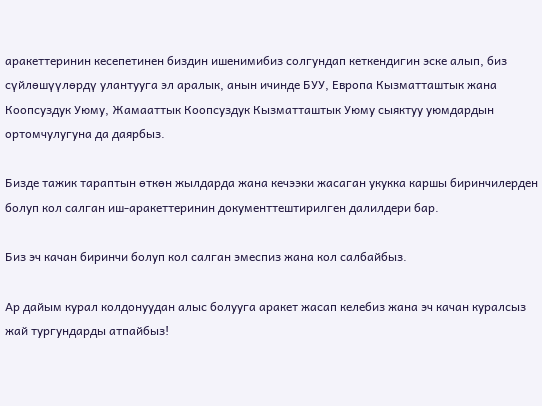аракеттеринин кесепетинен биздин ишенимибиз солгундап кеткендигин эске алып, биз сүйлөшүүлөрдү улантууга эл аралык, анын ичинде БУУ, Европа Кызматташтык жана Коопсуздук Уюму, Жамааттык Коопсуздук Кызматташтык Уюму сыяктуу уюмдардын ортомчулугуна да даярбыз.

Бизде тажик тараптын өткөн жылдарда жана кечээки жасаган укукка каршы биринчилерден болуп кол салган иш-аракеттеринин документтештирилген далилдери бар.

Биз эч качан биринчи болуп кол салган эмеспиз жана кол салбайбыз.

Ар дайым курал колдонуудан алыс болууга аракет жасап келебиз жана эч качан куралсыз жай тургундарды атпайбыз!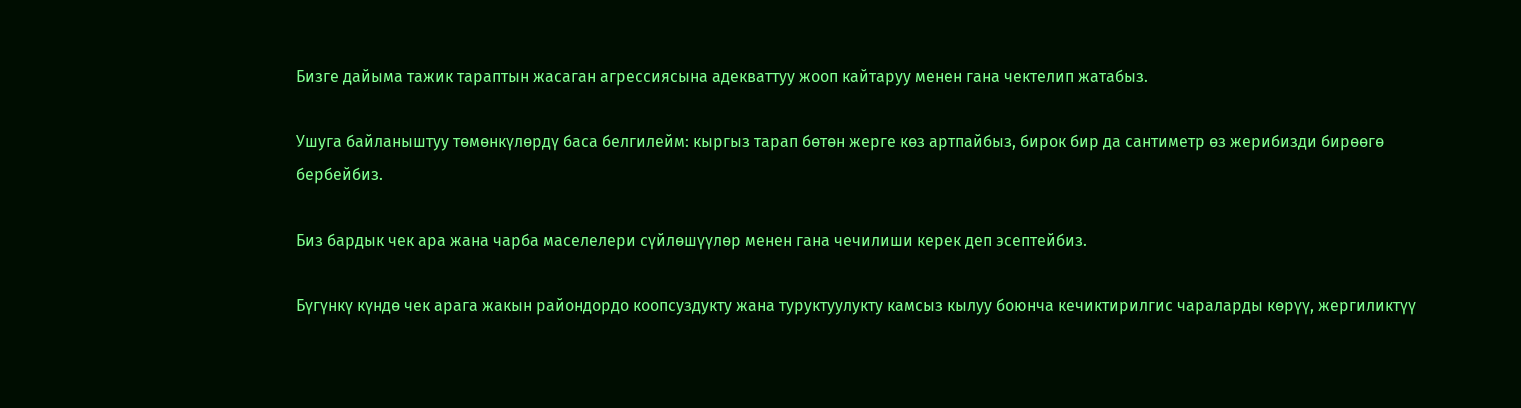Бизге дайыма тажик тараптын жасаган агрессиясына адекваттуу жооп кайтаруу менен гана чектелип жатабыз.

Ушуга байланыштуу төмөнкүлөрдү баса белгилейм: кыргыз тарап бөтөн жерге көз артпайбыз, бирок бир да сантиметр өз жерибизди бирөөгө бербейбиз.

Биз бардык чек ара жана чарба маселелери сүйлөшүүлөр менен гана чечилиши керек деп эсептейбиз.

Бүгүнкү күндө чек арага жакын райондордо коопсуздукту жана туруктуулукту камсыз кылуу боюнча кечиктирилгис чараларды көрүү, жергиликтүү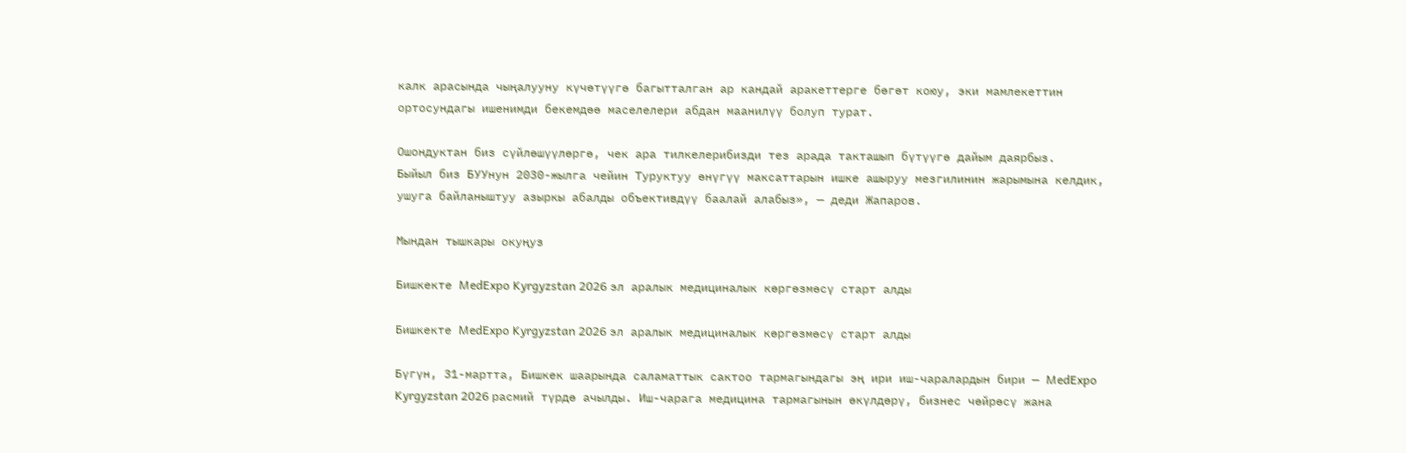калк арасында чыңалууну күчөтүүгө багытталган ар кандай аракеттерге бөгөт коюу, эки мамлекеттин ортосундагы ишенимди бекемдөө маселелери абдан маанилүү болуп турат.

Ошондуктан биз сүйлөшүүлөргө, чек ара тилкелерибизди тез арада такташып бүтүүгө дайым даярбыз.
Быйыл биз БУУнун 2030-жылга чейин Туруктуу өнүгүү максаттарын ишке ашыруу мезгилинин жарымына келдик, ушуга байланыштуу азыркы абалды объективдүү баалай алабыз», — деди Жапаров.

Мындан тышкары окуңуз

Бишкекте MedExpo Kyrgyzstan 2026 эл аралык медициналык көргөзмөсү старт алды

Бишкекте MedExpo Kyrgyzstan 2026 эл аралык медициналык көргөзмөсү старт алды

Бүгүн, 31-мартта, Бишкек шаарында саламаттык сактоо тармагындагы эң ири иш-чаралардын бири — MedExpo Kyrgyzstan 2026 расмий түрдө ачылды. Иш-чарага медицина тармагынын өкүлдөрү, бизнес чөйрөсү жана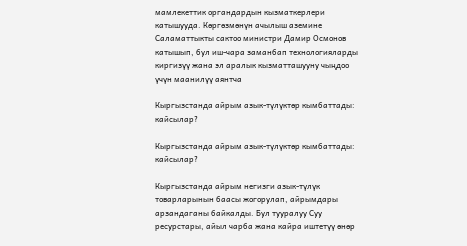мамлекеттик органдардын кызматкерлери катышууда. Көргөзмөнүн ачылыш аземине Саламаттыкты сактоо министри Дамир Осмонов катышып, бул иш-чара заманбап технологияларды киргизүү жана эл аралык кызматташууну чыңдоо үчүн маанилүү аянтча

Кыргызстанда айрым азык-түлүктөр кымбаттады: кайсылар?

Кыргызстанда айрым азык-түлүктөр кымбаттады: кайсылар?

Кыргызстанда айрым негизги азык-түлүк товарларынын баасы жогорулап, айрымдары арзандаганы байкалды. Бул тууралуу Суу ресурстары, айыл чарба жана кайра иштетүү өнөр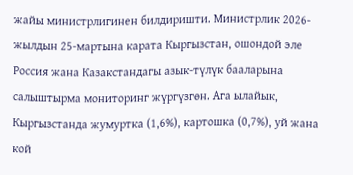жайы министрлигинен билдиришти. Министрлик 2026-жылдын 25-мартына карата Кыргызстан, ошондой эле Россия жана Казакстандагы азык-түлүк бааларына салыштырма мониторинг жүргүзгөн. Ага ылайык, Кыргызстанда жумуртка (1,6%), картошка (0,7%), уй жана кой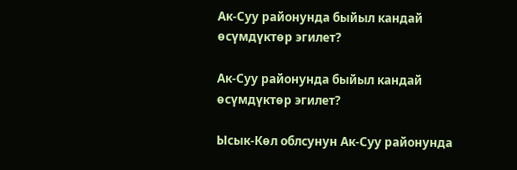Ак-Суу районунда быйыл кандай өсүмдүктөр эгилет?

Ак-Суу районунда быйыл кандай өсүмдүктөр эгилет?

Ысык-Көл облсунун Ак-Суу районунда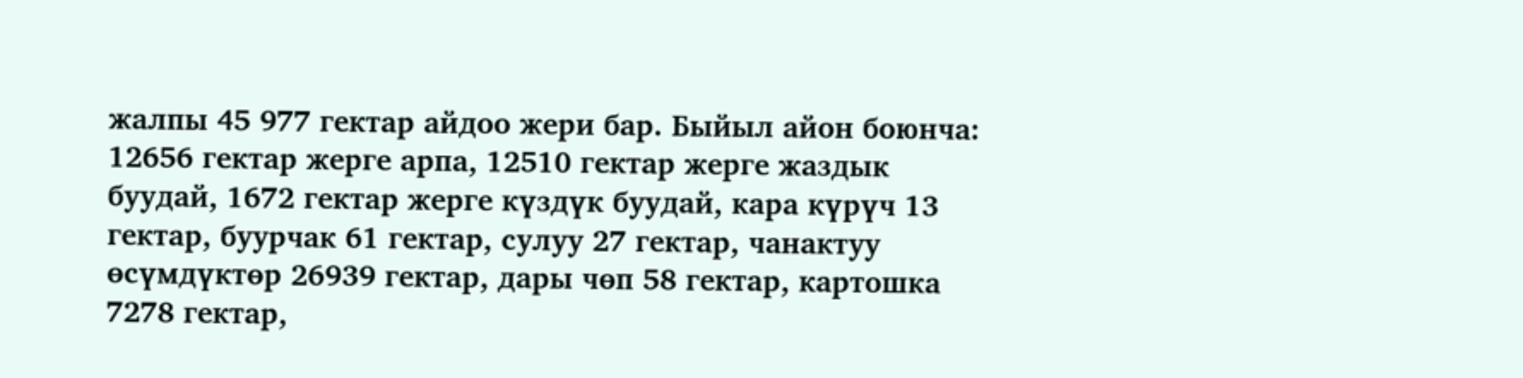жалпы 45 977 гектар айдоо жери бар. Быйыл айон боюнча: 12656 гектар жерге арпа, 12510 гектар жерге жаздык буудай, 1672 гектар жерге күздүк буудай, кара күрүч 13 гектар, буурчак 61 гектар, сулуу 27 гектар, чанактуу өсүмдүктөр 26939 гектар, дары чөп 58 гектар, картошка 7278 гектар,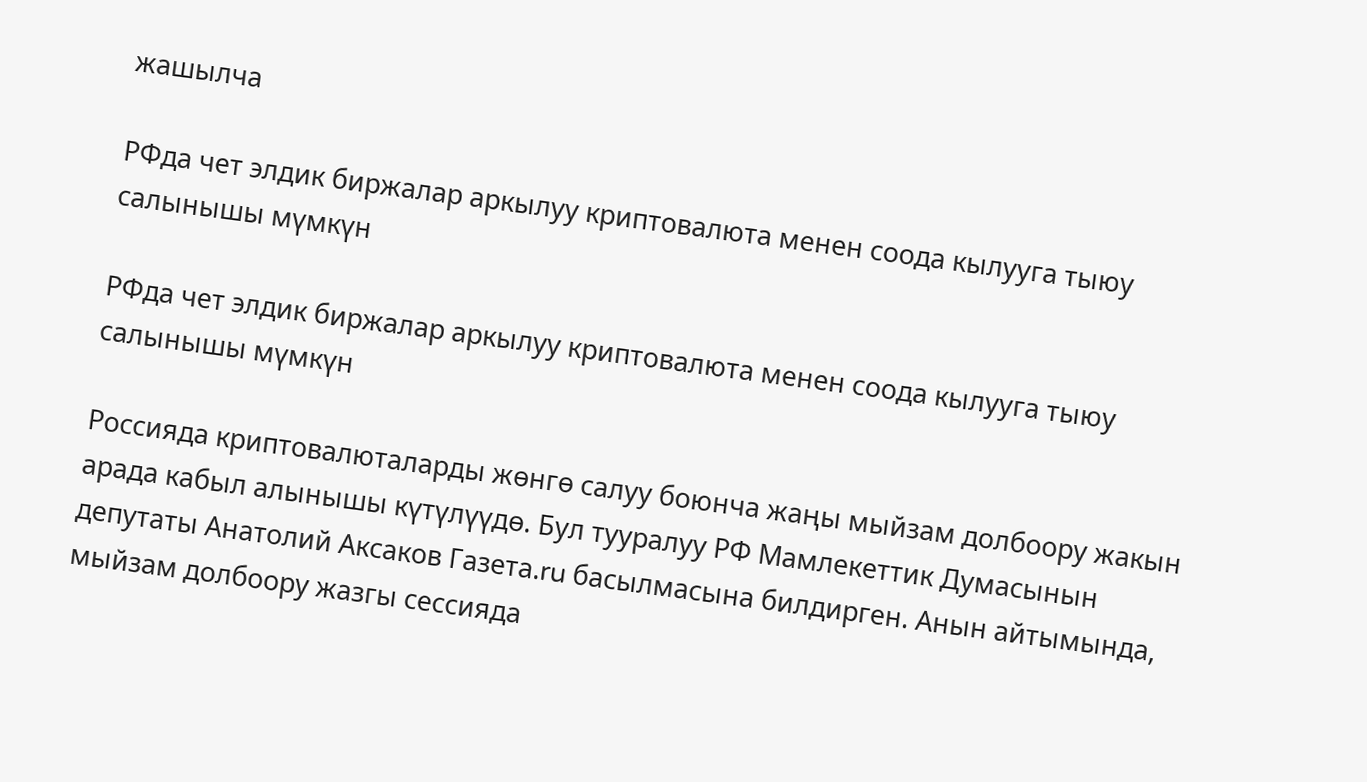жашылча

РФда чет элдик биржалар аркылуу криптовалюта менен соода кылууга тыюу салынышы мүмкүн

РФда чет элдик биржалар аркылуу криптовалюта менен соода кылууга тыюу салынышы мүмкүн

Россияда криптовалюталарды жөнгө салуу боюнча жаңы мыйзам долбоору жакын арада кабыл алынышы күтүлүүдө. Бул тууралуу РФ Мамлекеттик Думасынын депутаты Анатолий Аксаков Газета.ru басылмасына билдирген. Анын айтымында, мыйзам долбоору жазгы сессияда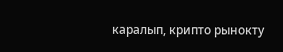каралып, крипто рынокту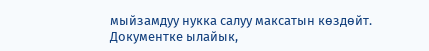мыйзамдуу нукка салуу максатын көздөйт. Документке ылайык,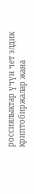россиялыктар үчүн чет элдик криптобиржалар жана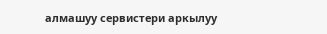алмашуу сервистери аркылуу